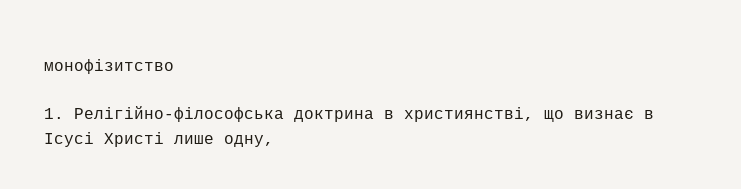монофізитство

1. Релігійно-філософська доктрина в християнстві, що визнає в Ісусі Христі лише одну,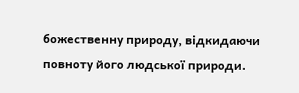божественну природу, відкидаючи повноту його людської природи.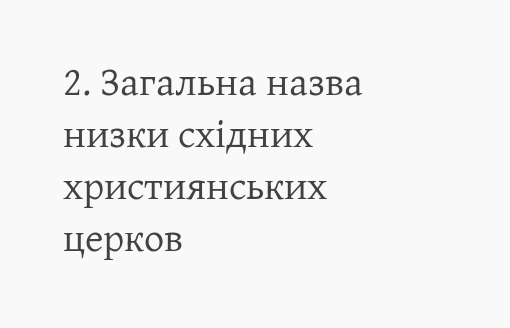2. Загальна назва низки східних християнських церков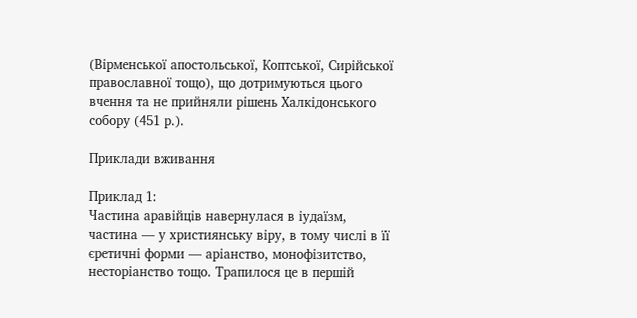(Вірменської апостольської, Коптської, Сирійської православної тощо), що дотримуються цього вчення та не прийняли рішень Халкідонського собору (451 р.).

Приклади вживання

Приклад 1:
Частина аравійців навернулася в іудаїзм, частина — у християнську віру, в тому числі в її єретичні форми — аріанство, монофізитство, несторіанство тощо. Трапилося це в першій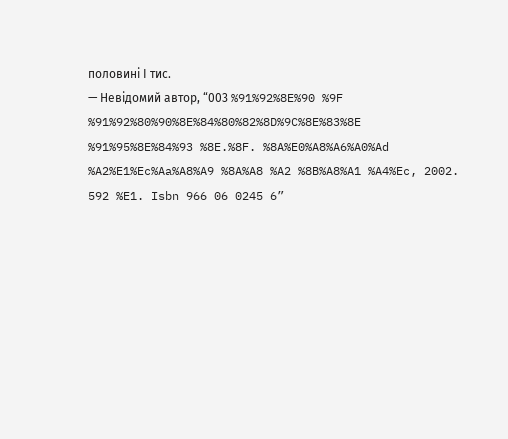половині І тис.
— Невідомий автор, “003 %91%92%8E%90 %9F %91%92%80%90%8E%84%80%82%8D%9C%8E%83%8E %91%95%8E%84%93 %8E.%8F. %8A%E0%A8%A6%A0%Ad %A2%E1%Ec%Aa%A8%A9 %8A%A8 %A2 %8B%A8%A1 %A4%Ec, 2002. 592 %E1. Isbn 966 06 0245 6”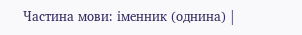Частина мови: іменник (однина) |